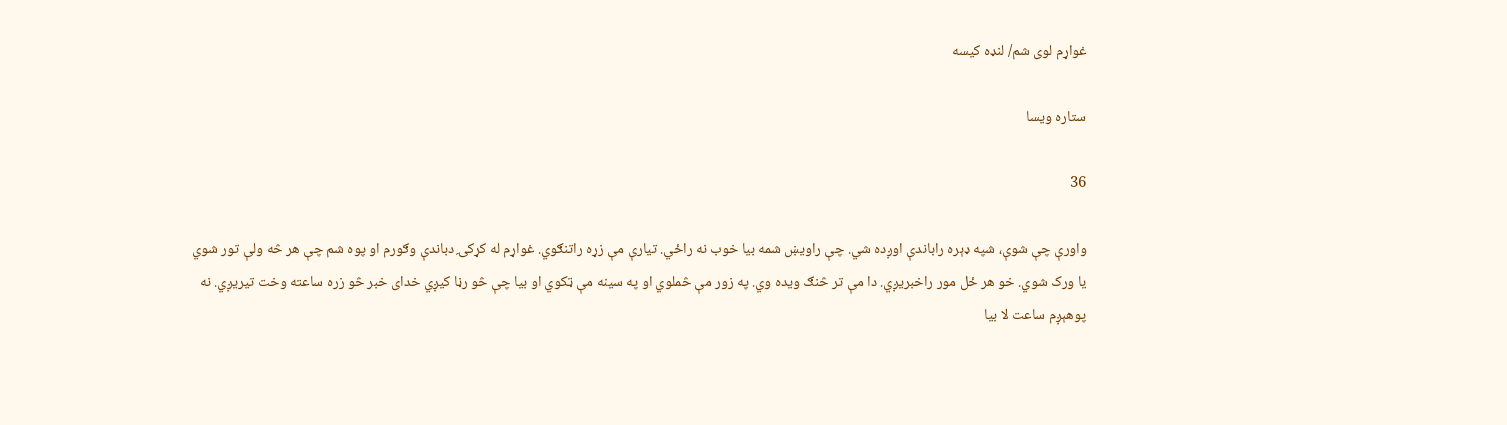غواړم لوی شم/ لنډه کيسه

ستاره ويسا

36

واورې چې شوې، شپه ډېره راباندې اوږده شي. چې راويښ شمه بیا خوب نه راځي. تيارې مې زړه راتنګوي. غواړم له کړکۍ دباندې وګورم او پوه شم چې هر څه ولې تور شوي يا ورک شوي. خو هر ځل مور راخبريږي. دا مې تر څنګ ويده وي. په زور مې څملوي او په سينه مې ټکوي او بیا چې څو رڼا کيږي خدای خبر څو زره ساعته وخت تيريږي. نه پوهېږم ساعت لا بیا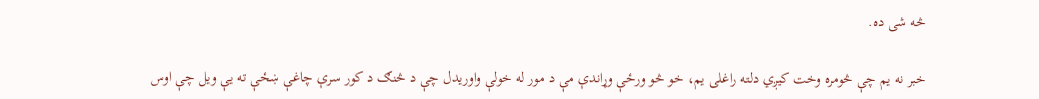څه شی ده.

خبر نه یم چې څومره وخت کيږي دلته راغلی یم، خو څو ورځې وړاندې مې د مور له خولې واوريدل چې د څنګ د کور سرې چاغې ښځې ته یې ويل چې اوس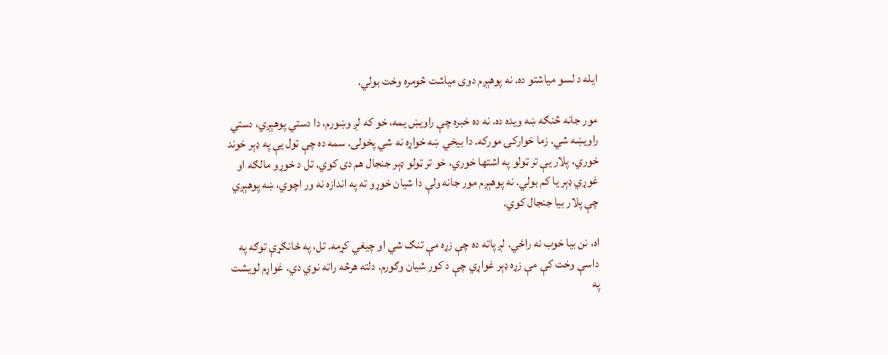ايله د لسو مياشتو ده. نه پوهېږم دوی مياشت څومره وخت بولي.

مور جانه څنګه ښه ويده ده. نه ده خبره چې راويښ یمه، خو که لږ وښورم، دا دستي پوهېږي، دستي راويښه شي. زما خوارکۍ مورکه. دا بیخي ښه خواړه نه شي پخولی. سمه ده چې ټول یې په ډېر خوند خوري، پلار یې تر ټولو په اشتها خوري، خو تر ټولو ډېر جنجال هم دی کوي. تل د خوړو مالګه او غوړي ډېر يا کم بولي. نه پوهېږم مور جانه ولې دا شيان خوړو ته په اندازه نه ور اچوي، ښه پوهېږي چې پلار بیا جنجال کوي.

اه، نن بیا خوب نه راځي. لږ پاته ده چې زړه مې تنګ شي او چيغي کړمه. تل، په ځانګړې توګه په داسې وخت کې مې زړه ډېر غواړي چې د کور شيان وګورم. دلته هرڅه راته نوي دي. غواړم لویشت په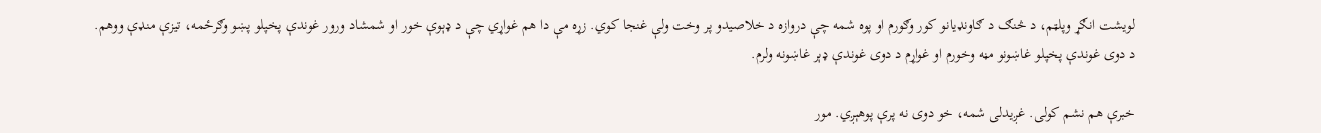لويشت انګړ وپلټم، د څنګ د ګاونډيانو کور وګورم او پوه شمه چې دروازه د خلاصيدو پر وخت ولې غنجا کوي. زړه مې دا هم غواړي چې د ډېوې خور او شمشاد ورور غوندې پخپلو پښو وګرځمه، تيزې منډې ووهم. د دوی غوندې پخپلو غاښونو مڼه وخورم او غواړم د دوی غوندې ډېر غاښونه ولرم.

خبرې هم نشم کولی. غږیدلی شمه، خو دوی نه پرې پوهېږي. مور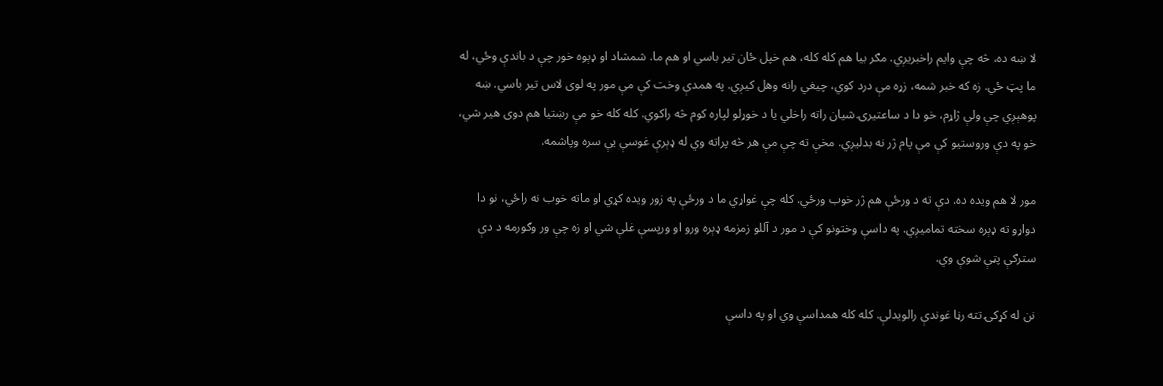لا ښه ده، څه چې وايم راخبريږي. مګر بیا هم کله کله، هم خپل ځان تیر باسي او هم ما. شمشاد او ډېوه خور چې د باندې وځي، له ما پټ ځي‌. زه که خبر شمه، زړه مې درد کوي، چيغي رانه وهل کيږي. په همدې وخت کې مې مور په لوی لاس تير باسي. ښه پوهېږي چې ولې ژاړم، خو دا د ساعتيرۍ شيان راته راخلي يا د خوړلو لپاره کوم څه راکوي. کله کله خو مې رښتيا هم دوی هير شي، خو په دې وروستيو کې مې پام ژر نه بدليږي. مخې ته چې مې هر څه پراته وي له ډېرې غوسې یې سره وپاشمه.

مور لا هم ويده ده. دې ته د ورځې هم ژر خوب ورځي. کله چې غواړي ما د ورځې په زور ويده کړي او ماته خوب نه راځي، نو دا دواړو ته ډېره سخته تماميږي. په داسې وختونو کې د مور د آللو زمزمه ډېره ورو او ورپسې غلې شي او زه چې ور وګورمه د دې سترګې پټې شوې وي.

نن له کړکۍ تته رڼا غوندې رالويدلې. کله کله همداسې وي او په داسې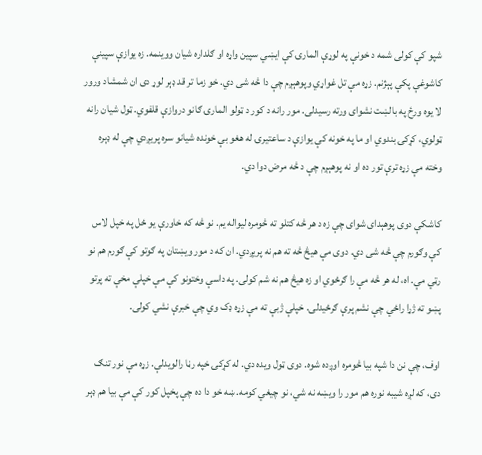شپو کې کولی شمه د خونې په لوړې المارۍ کې ايښي سپين واړه او ګلداره شيان ووينمه. زه يوازې سپينې کاشوغې پکې پېژنم. زړه مې تل غواړي وپوهېږم چې دا څه شی دي. خو زما تر قد ډېر لوړ دی ان شمشاد ورور لا يوه ورځ په بالښت نشوای ورته رسيدلی. مور رانه د کور د ټولو المارۍ ګانو دروازې قلفوي. ټول شيان رانه ټولوي، کړکۍ بندوي او ما په خونه کې يوازې د ساعتيرۍ له هغو بې خونده شيانو سره پريږدي چې له ډېره وخته مې زړه ترې تور ده او نه پوهېږم چې د څه مرض دوا دي.

کاشکې دوی پوهېدای شوای چې زه د هر څه کتلو ته څومره ليواله یم. نو څه که خاورې يو ځل په خپل لاس کې وګورم چې څه شی دي. دوی مې هيڅ څه ته هم نه پريږدي. ان که د مور ويښتان په ګوتو کې ګورم هم نو رټي مې. اه، له هر څه مې را ګرځوي او زه هيڅ هم نه شم کولی. په داسې وختونو کې مې خپلې مخې ته پرتو پښو ته ژړا راځي چې نشم پرې ګرځيدلی. خپلې ژبې ته مې زړه ډک وي چې خبرې نشي کولی.

اوف، چې نن دا شپه بیا څومره اوږده شوه. دوی ټول ويده دي. له کړکۍ خپه رڼا رالويدلې. زړه مې نور تنګ دی، که لږه شيبه نوره هم مور را ويښه نه شي، نو چيغي کومه. ښه خو دا ده چې پخپل کور کې مې بیا هم ډېر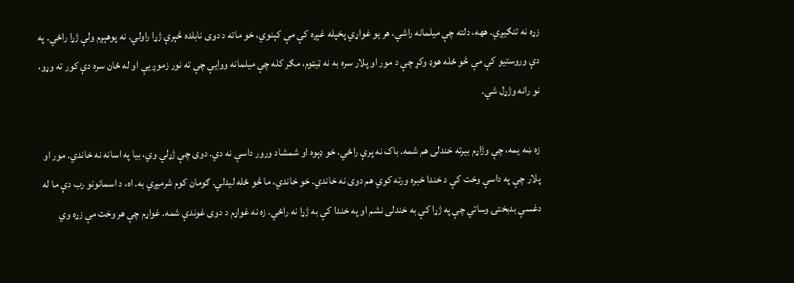زړه نه تنګيږي. ههه، دلته چې ميلمانه راشي، هر يو غواړي پخپله غېږه کې مې کېنوي، خو ماته د دوی نابلده څېرې ژړا راولي. نه پوهېږم ولې ژړا راځي. په دې وروستيو کې مې څو ځله هوډ وکړ چې د مور او پلار سره به نه ټيټوم، مګر کله چې ميلمانه ووايې چې ته نور زموږ یې او له ځان سره دې کور ته وړو، نو رانه وژړل شي.

زه ښه يمه، چې وژاړم بیرته خندلی هم شمه. باک نه پرې راځي. خو ډېوه او شمشاد ورور داسې نه دي. دوی چې ژړلي وي، بیا په اسانه نه خاندي. مور او پلار چې په داسې وخت کې د خندا خبره ورته کوي هم دوی نه خاندي. خو خاندي، ما څو ځله ليدلي. ګومان کوم شرميږي به. اه، د اسمانونو رب دې ما له دغسې بدبختۍ وساتي چې په ژړا کې به خندلی نشم او په خندا کې به ژړا نه راځي. زه نه غواړم د دوی غوندې شمه. غواړم چې هر وخت مې زړه وي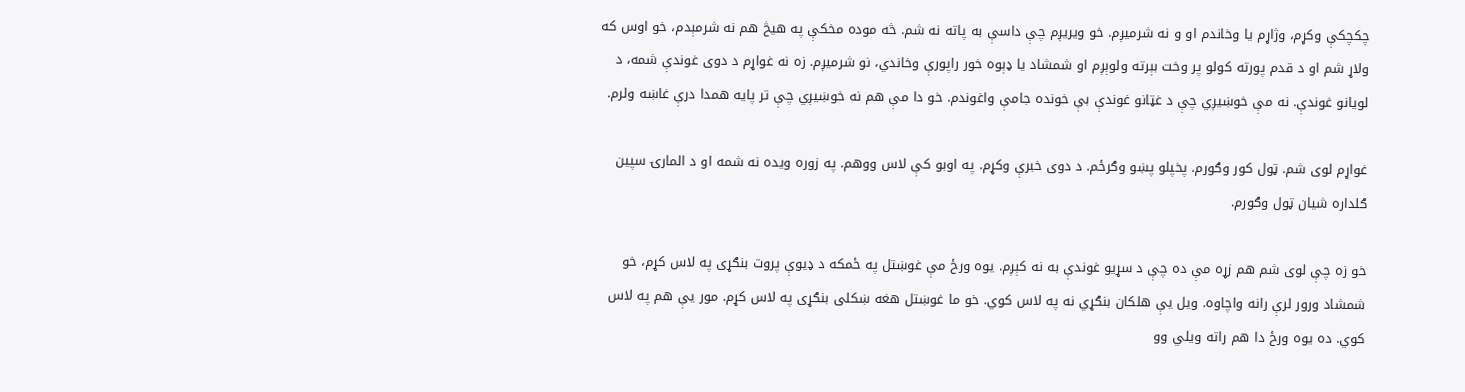چکچکې وکړم، وژاړم يا وخاندم او و نه شرميږم. خو ويريږم چې داسې به پاته نه شم. څه موده مخکې په هيڅ هم نه شرمېدم، خو اوس که ولاړ شم او د قدم پورته کولو پر وخت بېرته ولوېږم او شمشاد يا ډېوه خور راپورې وخاندي، نو شرميږم. زه نه غواړم د دوی غوندې شمه، د لويانو غوندې. نه مې خوښيږي چې د غټانو غوندې بې خونده جامې واغوندم. خو دا مې هم نه خوښيږي چې تر پايه همدا درې غاښه ولرم.

غواړم لوی شم. ټول کور وګورم. پخپلو پښو وګرځم. د دوی خبرې وکړم. په اوبو کې لاس ووهم. په زوره ويده نه شمه او د المارۍ سپين ګلداره شيان ټول وګورم.

خو زه چې لوی شم هم زړه مې ده چې د سړيو غوندې به نه کېږم. يوه ورځ مې غوښتل په ځمکه د ډیوې پروت بنګړی په لاس کړم، خو شمشاد ورور لرې رانه واچاوه. ويل یې هلکان بنګړي نه په لاس کوي. خو ما غوښتل هغه ښکلی بنګړی په لاس کړم. مور یې هم په لاس کوي. ده يوه ورځ دا هم راته ويلي وو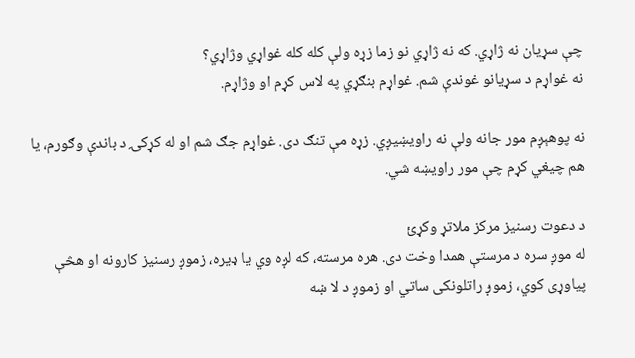چې سړيان نه ژاړي. که نه ژاړي نو زما زړه ولې کله کله غواړي وژاړي؟
نه غواړم د سړيانو غوندې شم. غواړم بنګړي په لاس کړم او وژاړم.

نه پوهېږم مور جانه ولې نه راويښيږي. زړه مې تنګ دی. غواړم جګ شم او له کړکۍ د باندې وګورم، يا هم چيغي کړم چې مور راويښه شي.

د دعوت رسنیز مرکز ملاتړ وکړئ
له موږ سره د مرستې همدا وخت دی. هره مرسته، که لږه وي یا ډیره، زموږ رسنیز کارونه او هڅې پیاوړی کوي، زموږ راتلونکی ساتي او زموږ د لا ښه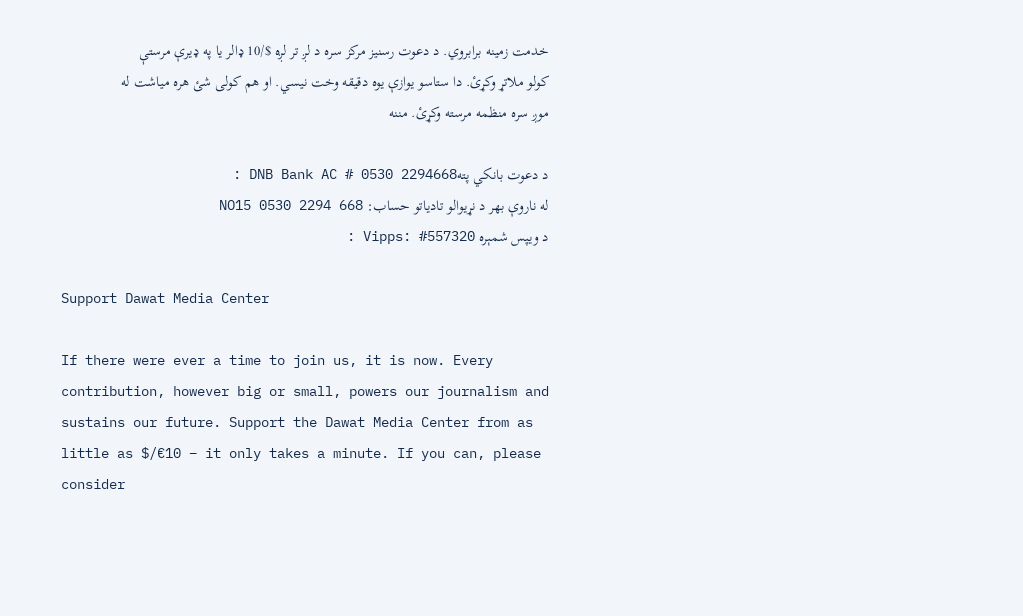خدمت زمینه برابروي. د دعوت رسنیز مرکز سره د لږ تر لږه $/10 ډالر یا په ډیرې مرستې کولو ملاتړ وکړئ. دا ستاسو یوازې یوه دقیقه وخت نیسي. او هم کولی شئ هره میاشت له موږ سره منظمه مرسته وکړئ. مننه

د دعوت بانکي پتهDNB Bank AC # 0530 2294668 :
له ناروې بهر د نړیوالو تادیاتو حساب: NO15 0530 2294 668
د ویپس شمېره Vipps: #557320 :

Support Dawat Media Center

If there were ever a time to join us, it is now. Every contribution, however big or small, powers our journalism and sustains our future. Support the Dawat Media Center from as little as $/€10 – it only takes a minute. If you can, please consider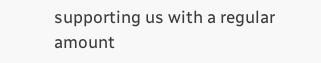supporting us with a regular amount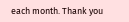each month. Thank you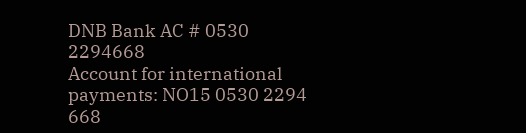DNB Bank AC # 0530 2294668
Account for international payments: NO15 0530 2294 668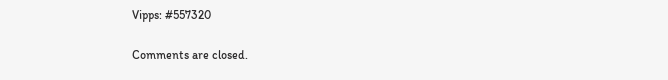Vipps: #557320

Comments are closed.